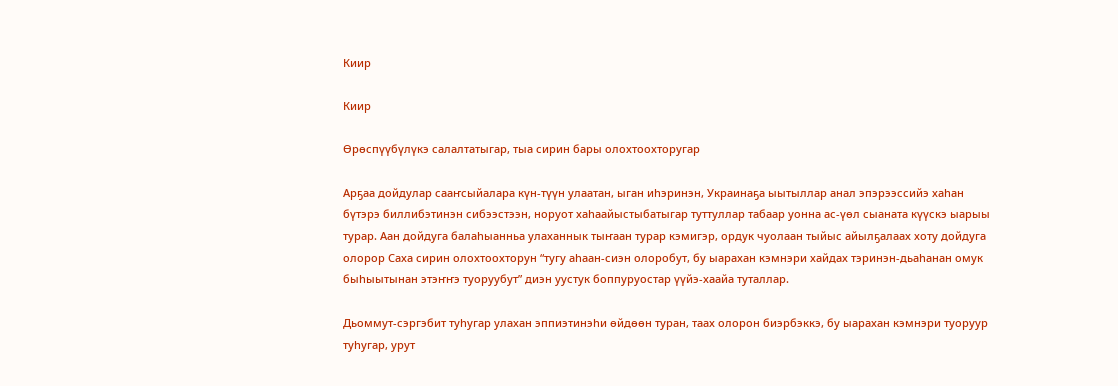Киир

Киир

Өрөспүүбүлүкэ салалтатыгар, тыа сирин бары олохтоохторугар

Арҕаа дойдулар сааҥсыйалара күн-түүн улаатан, ыган иһэринэн, Украинаҕа ыытыллар анал эпэрээссийэ хаһан бүтэрэ биллибэтинэн сибээстээн, норуот хаһаайыстыбатыгар туттуллар табаар уонна ас-үөл сыаната күүскэ ыарыы турар. Аан дойдуга балаһыанньа улаханнык тыҥаан турар кэмигэр, ордук чуолаан тыйыс айылҕалаах хоту дойдуга олорор Саха сирин олохтоохторун “тугу аһаан-сиэн олоробут, бу ыарахан кэмнэри хайдах тэринэн-дьаһанан омук быһыытынан этэҥҥэ туоруубут” диэн уустук боппуруостар үүйэ-хаайа туталлар.

Дьоммут-сэргэбит туһугар улахан эппиэтинэһи өйдөөн туран, таах олорон биэрбэккэ, бу ыарахан кэмнэри туоруур туһугар, урут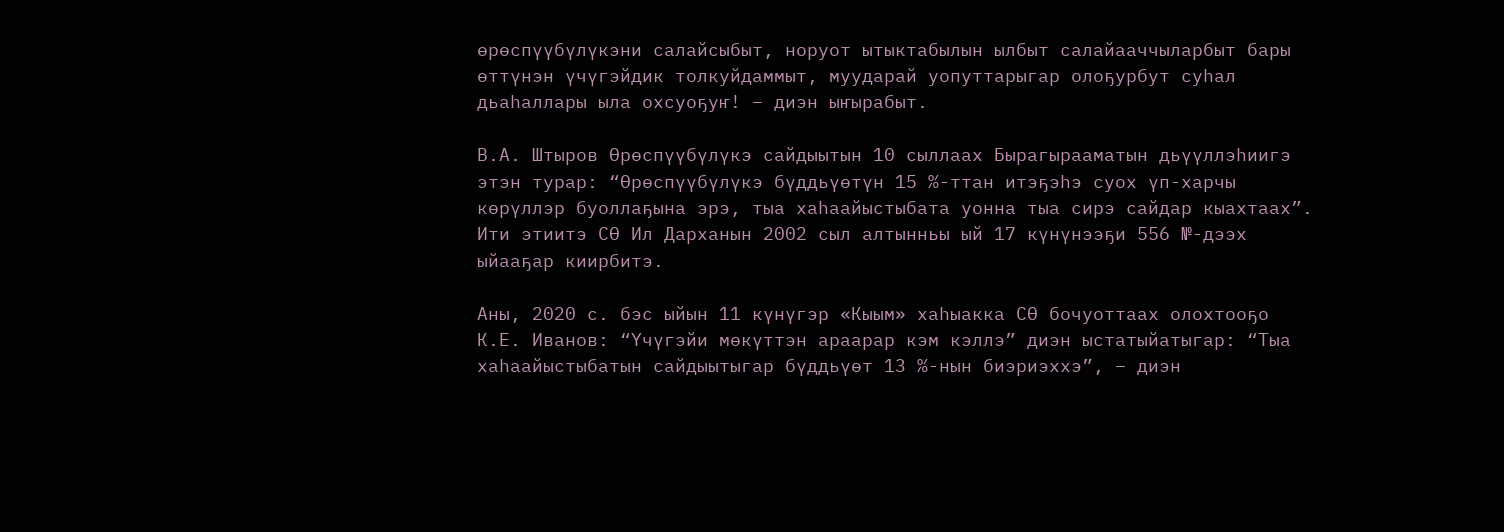өрөспүүбүлүкэни салайсыбыт, норуот ытыктабылын ылбыт салайааччыларбыт бары өттүнэн үчүгэйдик толкуйдаммыт, муударай уопуттарыгар олоҕурбут суһал дьаһаллары ыла охсуоҕуҥ! – диэн ыҥырабыт.

В.А. Штыров Өрөспүүбүлүкэ сайдыытын 10 сыллаах Бырагырааматын дьүүллэһиигэ этэн турар: “Өрөспүүбүлүкэ бүддьүөтүн 15 %-ттан итэҕэһэ суох үп-харчы көрүллэр буоллаҕына эрэ, тыа хаһаайыстыбата уонна тыа сирэ сайдар кыахтаах”. Ити этиитэ СӨ Ил Дарханын 2002 сыл алтынньы ый 17 күнүнээҕи 556 №-дээх ыйааҕар киирбитэ.

Аны, 2020 с. бэс ыйын 11 күнүгэр «Кыым» хаһыакка СӨ бочуоттаах олохтооҕо К.Е. Иванов: “Үчүгэйи мөкүттэн араарар кэм кэллэ” диэн ыстатыйатыгар: “Тыа хаһаайыстыбатын сайдыытыгар бүддьүөт 13 %-нын биэриэххэ”, – диэн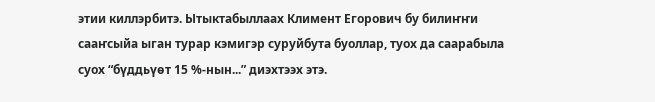этии киллэрбитэ. Ытыктабыллаах Климент Егорович бу билиҥҥи сааҥсыйа ыган турар кэмигэр суруйбута буоллар, туох да саарабыла суох “бүддьүөт 15 %-нын...” диэхтээх этэ.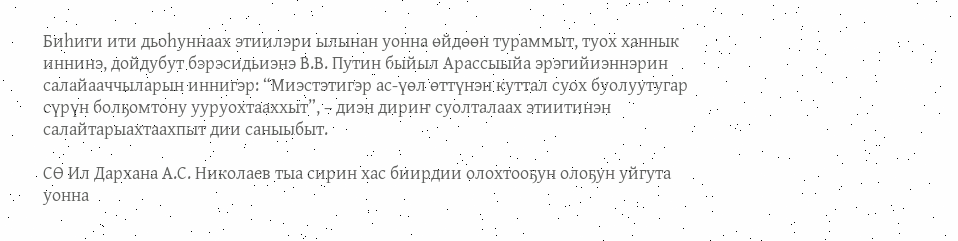Биһиги ити дьоһуннаах этиилэри ылынан уонна өйдөөн тураммыт, туох ханнык иннинэ, дойдубут бэрэсидьиэнэ В.В. Путин быйыл Арассыыйа эрэгийиэннэрин салайааччыларын иннигэр: “Миэстэтигэр ас-үөл өттүнэн куттал суох буолуутугар сүрүн болҕомтону ууруохтааххыт”, – диэн дириҥ суолталаах этиитинэн салайтарыахтаахпыт дии саныыбыт.

СӨ Ил Дархана А.С. Николаев тыа сирин хас биирдии олохтооҕун олоҕун уйгута уонна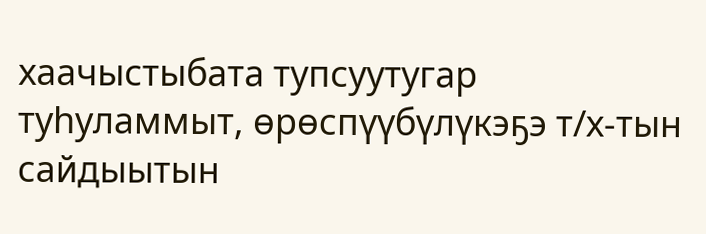хаачыстыбата тупсуутугар туһуламмыт, өрөспүүбүлүкэҕэ т/х-тын сайдыытын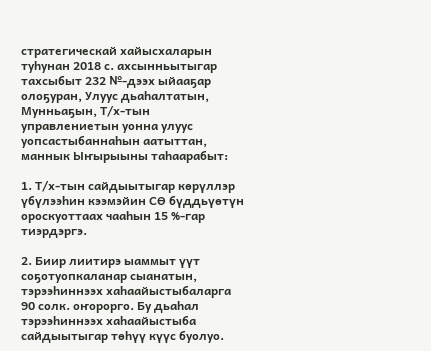стратегическай хайысхаларын туһунан 2018 с. ахсынньытыгар тахсыбыт 232 №-дээх ыйааҕар олоҕуран, Улуус дьаһалтатын, Мунньаҕын, Т/х-тын управлениетын уонна улуус уопсастыбаннаһын аатыттан, маннык Ыҥырыыны таһаарабыт:

1. Т/х-тын сайдыытыгар көрүллэр үбүлээһин кээмэйин СӨ бүддьүөтүн ороскуоттаах чааһын 15 %-гар тиэрдэргэ.

2. Биир лиитирэ ыаммыт үүт соҕотуопкаланар сыанатын, тэрээһиннээх хаһаайыстыбаларга 90 солк. оҥорорго. Бу дьаһал тэрээһиннээх хаһаайыстыба сайдыытыгар төһүү күүс буолуо.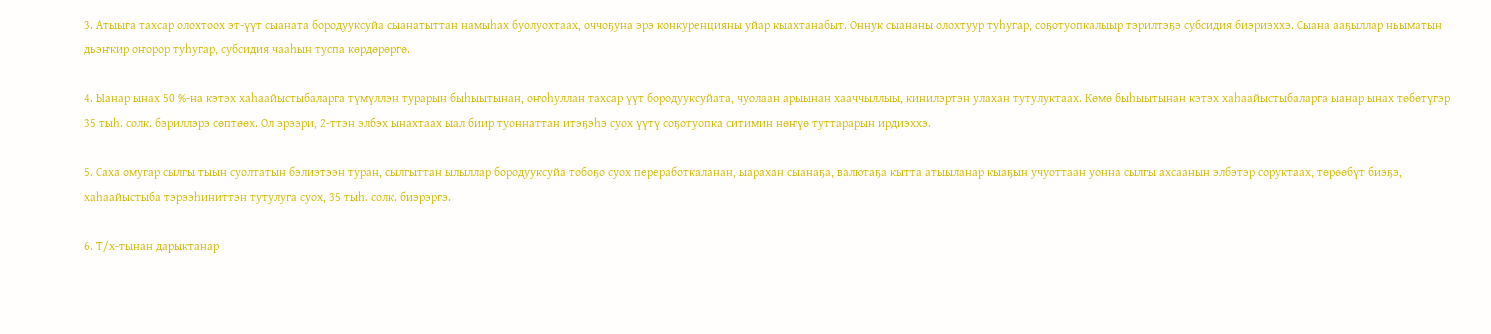3. Атыыга тахсар олохтоох эт-үүт сыаната бородууксуйа сыанатыттан намыһах буолуохтаах, оччоҕуна эрэ конкуренцияны уйар кыахтанабыт. Оннук сыананы олохтуур туһугар, соҕотуопкалыыр тэрилтэҕэ субсидия биэриэххэ. Сыана ааҕыллар ньыматын дьэҥкир оҥорор туһугар, субсидия чааһын туспа көрдөрөргө.

4. Ыанар ынах 50 %-на кэтэх хаһаайыстыбаларга түмүллэн турарын быһыытынан, оҥоһуллан тахсар үүт бородууксуйата, чуолаан арыынан хааччыллыы, кинилэртэн улахан тутулуктаах. Көмө быһыытынан кэтэх хаһаайыстыбаларга ыанар ынах төбөтүгэр 35 тыһ. солк. бэриллэрэ сөптөөх. Ол эрээри, 2-ттэн элбэх ынахтаах ыал биир туоннаттан итэҕэһэ суох үүтү соҕотуопка ситимин нөҥүө туттарарын ирдиэххэ.

5. Саха омугар сылгы тыын суолтатын бэлиэтээн туран, сылгыттан ылыллар бородууксуйа тобоҕо суох переработкаланан, ыарахан сыанаҕа, валютаҕа кытта атыыланар кыаҕын учуоттаан уонна сылгы ахсаанын элбэтэр соруктаах, төрөөбүт биэҕэ, хаһаайыстыба тэрээһиниттэн тутулуга суох, 35 тыһ. солк. биэрэргэ.

6. Т/х-тынан дарыктанар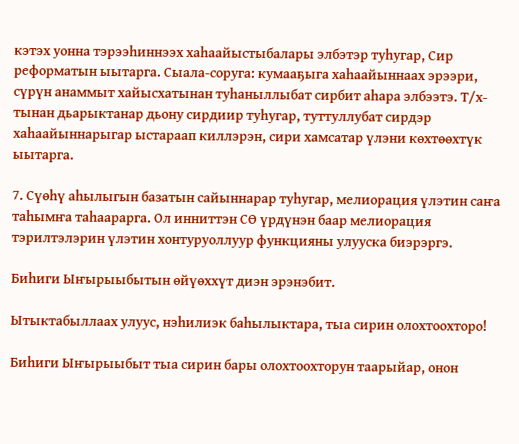кэтэх уонна тэрээһиннээх хаһаайыстыбалары элбэтэр туһугар, Сир реформатын ыытарга. Сыала-соруга: кумааҕыга хаһаайыннаах эрээри, сүрүн анаммыт хайысхатынан туһаныллыбат сирбит аһара элбээтэ. Т/х-тынан дьарыктанар дьону сирдиир туһугар, туттуллубат сирдэр хаһаайыннарыгар ыстараап киллэрэн, сири хамсатар үлэни көхтөөхтүк ыытарга.

7. Сүөһү аһылыгын базатын сайыннарар туһугар, мелиорация үлэтин саҥа таһымҥа таһаарарга. Ол инниттэн СӨ үрдүнэн баар мелиорация тэрилтэлэрин үлэтин хонтуруоллуур функцияны улууска биэрэргэ.

Биһиги Ыҥырыыбытын өйүөххүт диэн эрэнэбит.

Ытыктабыллаах улуус, нэһилиэк баһылыктара, тыа сирин олохтоохторо!

Биһиги Ыҥырыыбыт тыа сирин бары олохтоохторун таарыйар, онон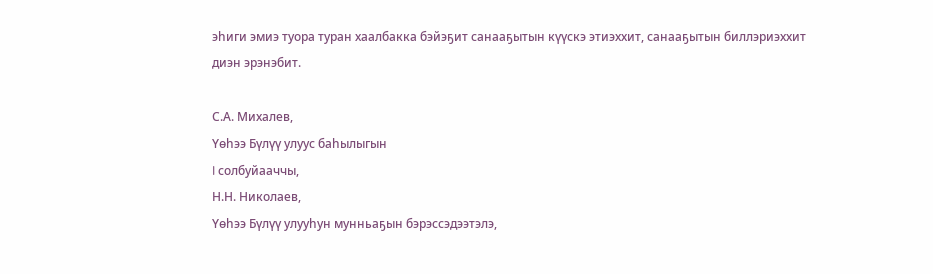эһиги эмиэ туора туран хаалбакка бэйэҕит санааҕытын күүскэ этиэххит, санааҕытын биллэриэххит диэн эрэнэбит.

С.А. Михалев,
Үөһээ Бүлүү улуус баһылыгын
I солбуйааччы,
Н.Н. Николаев,
Үөһээ Бүлүү улууһун мунньаҕын бэрэссэдээтэлэ,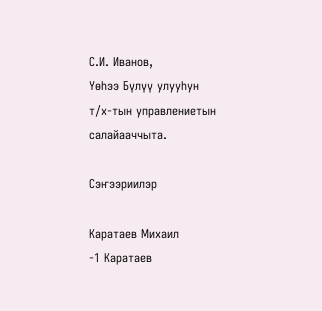С.И. Иванов,
Үөһээ Бүлүү улууһун
т/х-тын управлениетын
салайааччыта.

Сэҥээриилэр

Каратаев Михаил
-1 Каратаев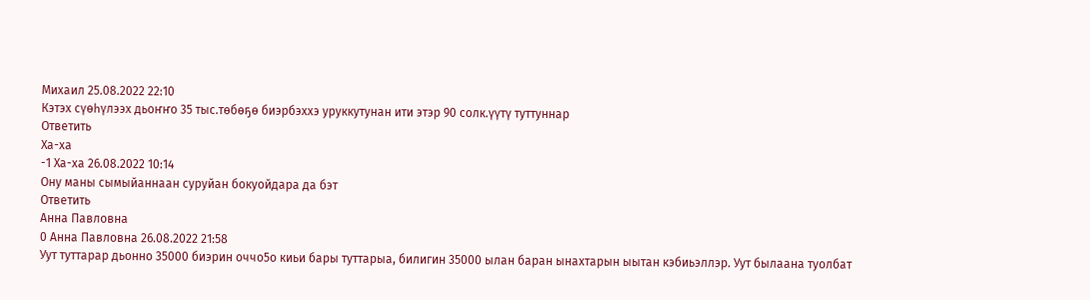Михаил 25.08.2022 22:10
Кэтэх сүөһүлээх дьоҥҥо 35 тыс.төбөҕө биэрбэххэ уруккутунан ити этэр 90 солк.үүтү туттуннар
Ответить
Ха-ха
-1 Ха-ха 26.08.2022 10:14
Ону маны сымыйаннаан суруйан бокуойдара да бэт
Ответить
Анна Павловна
0 Анна Павловна 26.08.2022 21:58
Уут туттарар дьонно 35000 биэрин оччо5о киьи бары туттарыа, билигин 35000 ылан баран ынахтарын ыытан кэбиьэллэр. Уут былаана туолбат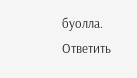буолла.
Ответить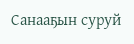Санааҕын суруй